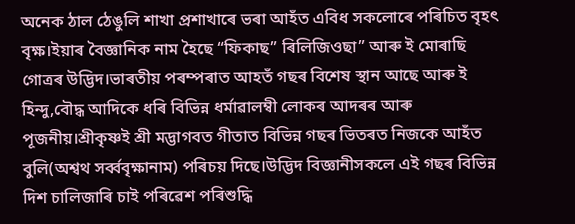অনেক ঠাল ঠেঙুলি শাখা প্ৰশাখাৰে ভৰা আহঁত এবিধ সকলোৰে পৰিচিত বৃহৎ বৃক্ষ।ইয়াৰ বৈজ্ঞানিক নাম হৈছে “ফিকাছ” ৰিলিজিওছা” আৰু ই মোৰাছি গোত্ৰৰ উদ্ভিদ।ভাৰতীয় পৰম্পৰাত আহতঁ গছৰ বিশেষ স্থান আছে আৰু ই হিন্দু,বৌদ্ধ আদিকে ধৰি বিভিন্ন ধৰ্মাৱালম্বী লোকৰ আদৰৰ আৰু পূজনীয়।শ্ৰীকৃষ্ণই শ্ৰী মদ্ভাগবত গীতাত বিভিন্ন গছৰ ভিতৰত নিজকে আহঁত বুলি(অশ্বথ সৰ্ব্ববৃক্ষানাম) পৰিচয় দিছে।উদ্ভিদ বিজ্ঞানীসকলে এই গছৰ বিভিন্ন দিশ চালিজাৰি চাই পৰিৱেশ পৰিশুদ্ধি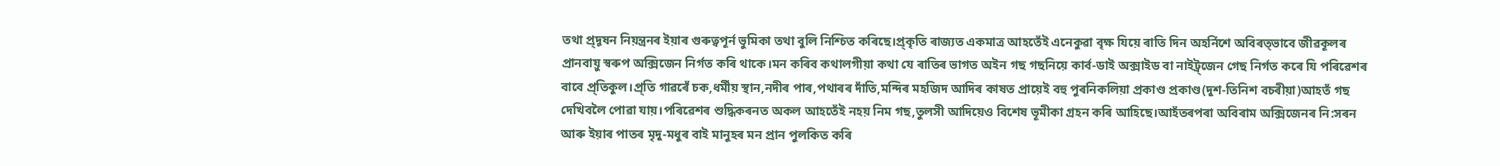তথা প্ৰ্দূষন নিয়ন্ত্ৰনৰ ইয়াৰ গুৰুত্বপূৰ্ন ভুমিকা তথা বুলি নিশ্চিত কৰিছে।প্ৰ্কৃতি ৰাজ্যত একমাত্ৰ আহতেঁই এনেকুৱা বৃক্ষ যিয়ে ৰাতি দিন অহৰ্নিশে অবিৰত্ভাবে জীৱকূলৰ প্ৰানবায়ু স্বৰুপ অক্সিজেন নিৰ্গত কৰি থাকে।মন কৰিব কথালগীয়া কথা যে ৰাতিৰ ভাগত অইন গছ গছনিয়ে কাৰ্ব-ডাই অক্সাইড বা নাইট্ৰ্জেন গেছ নিৰ্গত কৰে যি পৰিৱেশৰ বাবে প্ৰ্তিকুল।প্ৰ্তি গাৱৰেঁ চক,ধৰ্মীয় স্থান,নদীৰ পাৰ,পথাৰৰ দাঁতি,মন্দিৰ মহজিদ আদিৰ কাষত প্ৰায়েই বহু পুৰনিকলিয়া প্ৰকাণ্ড প্ৰকাণ্ড(দুশ-তিনিশ বচৰীয়া)আহতঁ গছ দেখিবলৈ পোৱা যায়।পৰিৱেশৰ শুদ্ধিকৰনত অকল আহতেঁই নহয় নিম গছ,তুলসী আদিয়েও বিশেষ ভূমীকা গ্ৰহন কৰি আহিছে।আহঁতৰপৰা অবিৰাম অক্সিজেনৰ নি:সৰন আৰু ইয়াৰ পাতৰ মৃদু-মধুৰ বাই মানুহৰ মন প্ৰান পুলকিত কৰি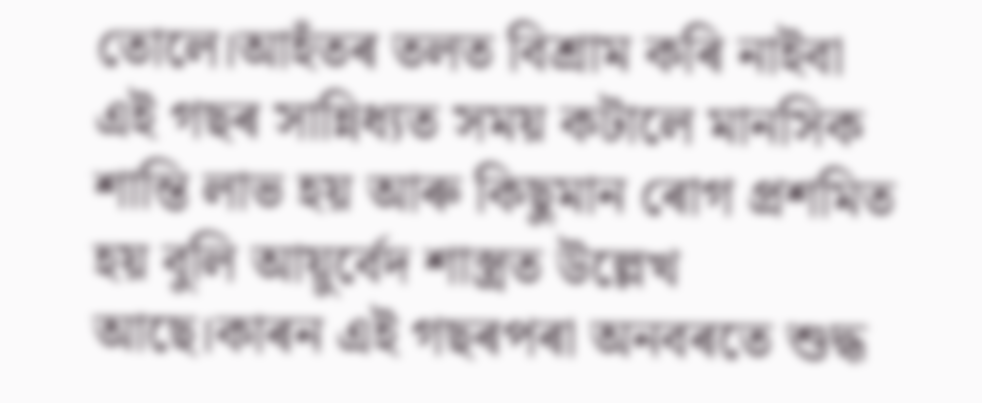তোলে।আহঁতৰ তলত বিশ্ৰাম কৰি নাইবা এই গছৰ সান্নিধ্যত সময় কটালে মানসিক শান্তি লাভ হয় আৰু কিছুমান ৰোগ প্ৰশমিত হয় বুলি আয়ুৰ্বেদ শাস্ত্ৰত উল্লেখ আছে।কাৰন এই গছৰপৰা অনবৰতে শুদ্ধ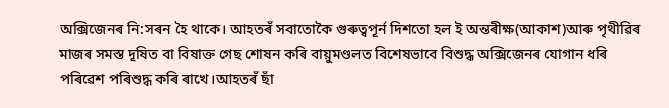অক্সিজেনৰ নি:সৰন হৈ থাকে। আহতৰঁ সবাতোকৈ গুৰুত্বপূৰ্ন দিশতো হল ই অন্তৰীক্ষ(আকাশ)আৰু পৃথীৱিৰ মাজৰ সমস্ত দূষিত বা বিষাক্ত গেছ শোষন কৰি বায়ুমণ্ডলত বিশেষভাবে বিশুদ্ধ অক্সিজেনৰ যোগান ধৰি পৰিৱেশ পৰিশুদ্ধ কৰি ৰাখে।আহতৰঁ ছাঁ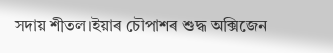সদায় শীতল।ইয়াৰ চৌপাশৰ শুদ্ধ অক্সিজেন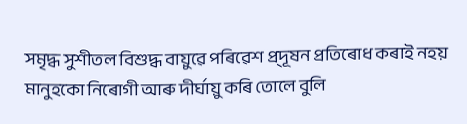সমৃদ্ধ সুশীতল বিশুদ্ধ বায়ুৱে পৰিৱেশ প্ৰ্দূষন প্ৰতিৰোধ কৰাই নহয় মানুহকো নিৰোগী আৰু দীৰ্ঘায়ু কৰি তোলে বুলি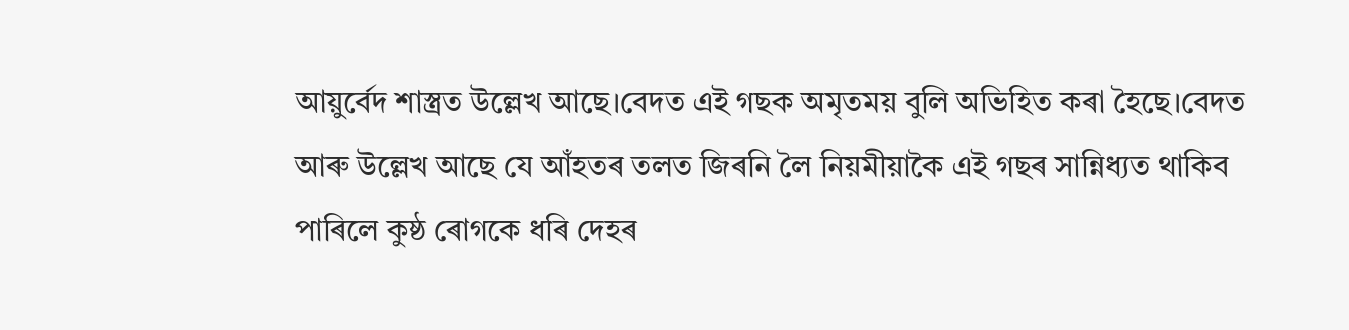আয়ুৰ্বেদ শাস্ত্ৰত উল্লেখ আছে।বেদত এই গছক অমৃতময় বুলি অভিহিত কৰা হৈছে।বেদত আৰু উল্লেখ আছে যে আঁহতৰ তলত জিৰনি লৈ নিয়মীয়াকৈ এই গছৰ সান্নিধ্যত থাকিব পাৰিলে কুষ্ঠ ৰোগকে ধৰি দেহৰ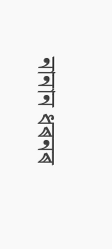নানান ধৰনৰ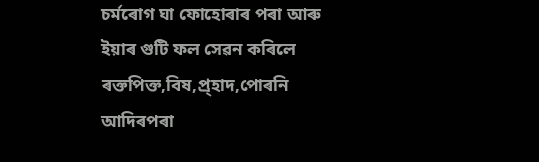চৰ্মৰোগ ঘা ফোহোৰাৰ পৰা আৰু ইয়াৰ গুটি ফল সেৱন কৰিলে ৰক্তপিক্ত,বিষ,প্ৰ্হাদ,পোৰনি আদিৰপৰা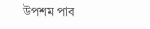উপশম পাব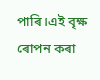পাৰি।এই বৃক্ষ ৰোপন কৰা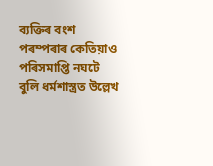ব্যক্তিৰ বংশ পৰম্পৰাৰ কেতিয়াও পৰিসমাপ্তি নঘটে বুলি ধৰ্মশাস্ত্ৰত উল্লেখ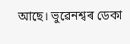আছে। ভুৱেনশ্বৰ ডেকা